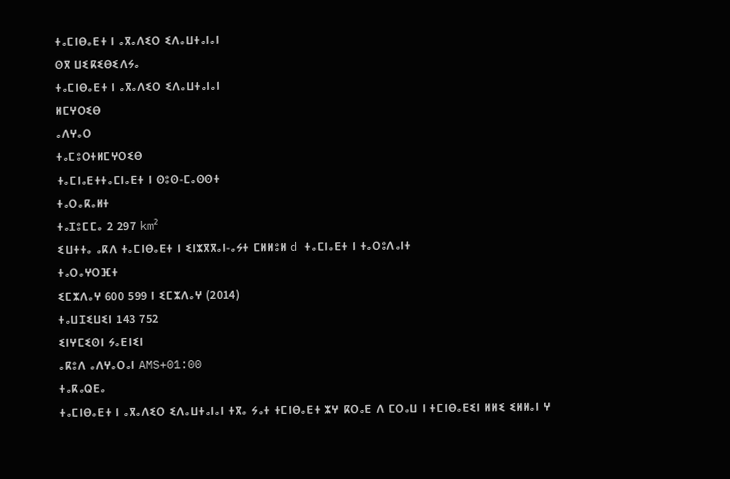ⵜⴰⵎⵏⴱⴰⴹⵜ ⵏ ⴰⴳⴰⴷⵉⵔ ⵉⴷⴰⵡⵜⴰⵏⴰⵏ
ⵙⴳ ⵡⵉⴽⵉⴱⵉⴷⵢⴰ
ⵜⴰⵎⵏⴱⴰⴹⵜ ⵏ ⴰⴳⴰⴷⵉⵔ ⵉⴷⴰⵡⵜⴰⵏⴰⵏ
ⵍⵎⵖⵔⵉⴱ
ⴰⴷⵖⴰⵔ
ⵜⴰⵎⵓⵔⵜⵍⵎⵖⵔⵉⴱ
ⵜⴰⵎⵏⴰⴹⵜⵜⴰⵎⵏⴰⴹⵜ ⵏ ⵙⵓⵙ-ⵎⴰⵙⵙⵜ
ⵜⴰⵔⴰⴽⴰⵍⵜ
ⵜⴰⵊⵓⵎⵎⴰ 2 297 km²
ⵉⵡⵜⵜⴰ ⴰⴽⴷ ⵜⴰⵎⵏⴱⴰⴹⵜ ⵏ ⵉⵏⵣⴳⴳⴰⵏ-ⴰⵢⵜ ⵎⵍⵍⵓⵍ d ⵜⴰⵎⵏⴰⴹⵜ ⵏ ⵜⴰⵔⵓⴷⴰⵏⵜ
ⵜⴰⵔⴰⵖⵔⴼⵜ
ⵉⵎⵣⴷⴰⵖ 600 599 ⵏ ⵉⵎⵣⴷⴰⵖ (2014)
ⵜⴰⵡⵊⵉⵡⵉⵏ 143 752
ⵉⵏⵖⵎⵉⵙⵏ ⵢⴰⴹⵏⵉⵏ
ⴰⴽⵓⴷ ⴰⴷⵖⴰⵔⴰⵏ AMS+01:00
ⵜⴰⴽⴰⵕⴹⴰ
ⵜⴰⵎⵏⴱⴰⴹⵜ ⵏ ⴰⴳⴰⴷⵉⵔ ⵉⴷⴰⵡⵜⴰⵏⴰⵏ ⵜⴳⴰ ⵢⴰⵜ ⵜⵎⵏⴱⴰⴹⵜ ⵣⵖ ⴽⵔⴰⴹ ⴷ ⵎⵔⴰⵡ ⵏ ⵜⵎⵏⴱⴰⴹⵉⵏ ⵍⵍⵉ ⵉⵍⵍⴰⵏ ⵖ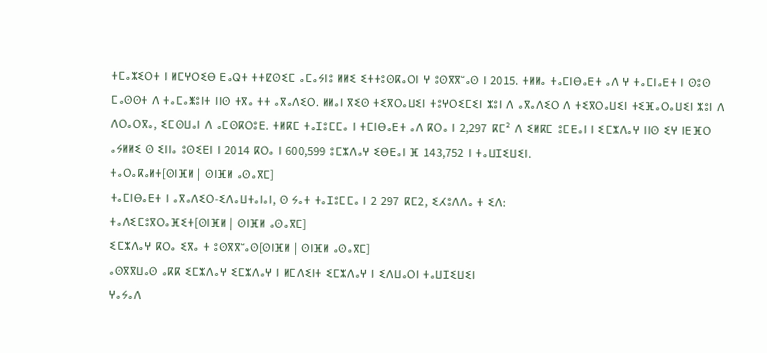ⵜⵎⴰⵣⵉⵔⵜ ⵏ ⵍⵎⵖⵔⵉⴱ ⴹⴰⵕⵜ ⵜⵜⵇⵙⵉⵎ ⴰⵎⴰⵢⵏⵓ ⵍⵍⵉ ⵉⵜⵜⵓⵙⴽⴰⵔⵏ ⵖ ⵓⵙⴳⴳⵯⴰⵙ ⵏ 2015. ⵜⵍⵍⴰ ⵜⴰⵎⵏⴱⴰⴹⵜ ⴰⴷ ⵖ ⵜⴰⵎⵏⴰⴹⵜ ⵏ ⵙⵓⵙ ⵎⴰⵙⵙⵜ ⴷ ⵜⴰⵎⴰⵥⵓⵏⵜ ⵏⵏⵙ ⵜⴳⴰ ⵜⵜ ⴰⴳⴰⴷⵉⵔ. ⵍⵍⴰⵏ ⴳⵉⵙ ⵜⵉⴳⵔⴰⵡⵉⵏ ⵜⵓⵖⵔⵉⵎⵉⵏ ⵣⵓⵏ ⴷ ⴰⴳⴰⴷⵉⵔ ⴷ ⵜⵉⴳⵔⴰⵡⵉⵏ ⵜⵉⴼⴰⵔⴰⵡⵉⵏ ⵣⵓⵏ ⴷ ⴷⵔⴰⵔⴳⴰ, ⵉⵎⵙⵡⴰⵏ ⴷ ⴰⵎⵙⴽⵔⵓⴹ. ⵜⵍⴽⵎ ⵜⴰⵊⵓⵎⵎⴰ ⵏ ⵜⵎⵏⴱⴰⴹⵜ ⴰⴷ ⴽⵔⴰ ⵏ 2,297 ⴽⵎ² ⴷ ⵉⵍⴽⵎ ⵓⵎⴹⴰⵏ ⵏ ⵉⵎⵣⴷⴰⵖ ⵏⵏⵙ ⵉⵖ ⵏⴹⴼⵔ ⴰⵢⵍⵍⵉ ⵙ ⵉⵏⵏⴰ ⵓⵙⵉⴹⵏ ⵏ 2014 ⴽⵔⴰ ⵏ 600,599 ⵓⵎⵣⴷⴰⵖ ⵉⴱⴹⴰⵏ ⴼ 143,752 ⵏ ⵜⴰⵡⵊⵉⵡⵉⵏ.
ⵜⴰⵔⴰⴽⴰⵍⵜ[ⵙⵏⴼⵍ | ⵙⵏⴼⵍ ⴰⵙⴰⴳⵎ]
ⵜⴰⵎⵏⴱⴰⴹⵜ ⵏ ⴰⴳⴰⴷⵉⵔ-ⵉⴷⴰⵡⵜⴰⵏⴰⵏ, ⵙ ⵢⴰⵜ ⵜⴰⵊⵓⵎⵎⴰ ⵏ 2 297 ⴽⵎ2, ⵉⵃⵓⴷⴷⴰ ⵜ ⵉⴷ:
ⵜⴰⴷⵉⵎⵓⴳⵔⴰⴼⵉⵜ[ⵙⵏⴼⵍ | ⵙⵏⴼⵍ ⴰⵙⴰⴳⵎ]
ⵉⵎⵣⴷⴰⵖ ⴽⵔⴰ ⵉⴳⴰ ⵜ ⵓⵙⴳⴳⵯⴰⵙ[ⵙⵏⴼⵍ | ⵙⵏⴼⵍ ⴰⵙⴰⴳⵎ]
ⴰⵙⴳⴳⵡⴰⵙ ⴰⴽⴽ ⵉⵎⵣⴷⴰⵖ ⵉⵎⵣⴷⴰⵖ ⵏ ⵍⵎⴷⵉⵏⵜ ⵉⵎⵣⴷⴰⵖ ⵏ ⵉⴷⵡⴰⵔⵏ ⵜⴰⵡⵊⵉⵡⵉⵏ
ⵖⴰⵢⴰⴷ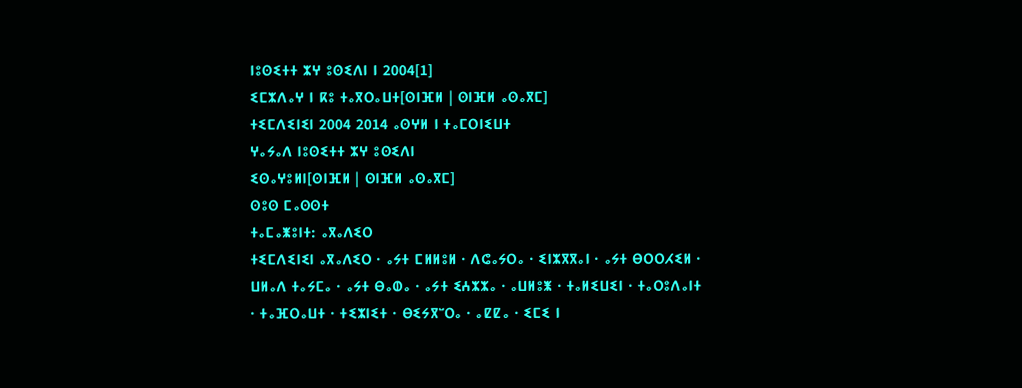ⵏⵓⵙⵉⵜⵜ ⵣⵖ ⵓⵙⵉⴷⵏ ⵏ 2004[1]
ⵉⵎⵣⴷⴰⵖ ⵏ ⴽⵓ ⵜⴰⴳⵔⴰⵡⵜ[ⵙⵏⴼⵍ | ⵙⵏⴼⵍ ⴰⵙⴰⴳⵎ]
ⵜⵉⵎⴷⵉⵏⵉⵏ 2004 2014 ⴰⵙⵖⵍ ⵏ ⵜⴰⵎⵔⵏⵉⵡⵜ
ⵖⴰⵢⴰⴷ ⵏⵓⵙⵉⵜⵜ ⵣⵖ ⵓⵙⵉⴷⵏ
ⵉⵙⴰⵖⵓⵍⵏ[ⵙⵏⴼⵍ | ⵙⵏⴼⵍ ⴰⵙⴰⴳⵎ]
ⵙⵓⵙ ⵎⴰⵙⵙⵜ
ⵜⴰⵎⴰⵥⵓⵏⵜ: ⴰⴳⴰⴷⵉⵔ
ⵜⵉⵎⴷⵉⵏⵉⵏ ⴰⴳⴰⴷⵉⵔ · ⴰⵢⵜ ⵎⵍⵍⵓⵍ · ⴷⵛⴰⵢⵔⴰ · ⵉⵏⵣⴳⴳⴰⵏ · ⴰⵢⵜ ⴱⵔⵔⵃⵉⵍ · ⵡⵍⴰⴷ ⵜⴰⵢⵎⴰ · ⴰⵢⵜ ⴱⴰⵀⴰ · ⴰⵢⵜ ⵉⵄⵣⵣⴰ · ⴰⵡⵍⵓⵥ · ⵜⴰⵍⵉⵡⵉⵏ · ⵜⴰⵔⵓⴷⴰⵏⵜ · ⵜⴰⴼⵔⴰⵡⵜ · ⵜⵉⵣⵏⵉⵜ · ⴱⵉⵢⴳⵯⵔⴰ · ⴰⵇⵇⴰ · ⵉⵎⵉ ⵏ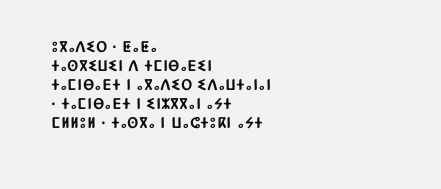ⵓⴳⴰⴷⵉⵔ · ⵟⴰⵟⴰ
ⵜⴰⵙⴳⵉⵡⵉⵏ ⴷ ⵜⵎⵏⴱⴰⴹⵉⵏ ⵜⴰⵎⵏⴱⴰⴹⵜ ⵏ ⴰⴳⴰⴷⵉⵔ ⵉⴷⴰⵡⵜⴰⵏⴰⵏ · ⵜⴰⵎⵏⴱⴰⴹⵜ ⵏ ⵉⵏⵣⴳⴳⴰⵏ ⴰⵢⵜ ⵎⵍⵍⵓⵍ · ⵜⴰⵙⴳⴰ ⵏ ⵡⴰⵛⵜⵓⴽⵏ ⴰⵢⵜ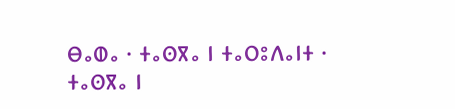ⴱⴰⵀⴰ · ⵜⴰⵙⴳⴰ ⵏ ⵜⴰⵔⵓⴷⴰⵏⵜ · ⵜⴰⵙⴳⴰ ⵏ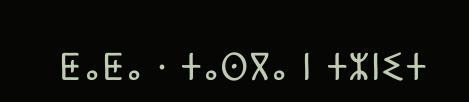ⵟⴰⵟⴰ · ⵜⴰⵙⴳⴰ ⵏ ⵜⵣⵏⵉⵜ